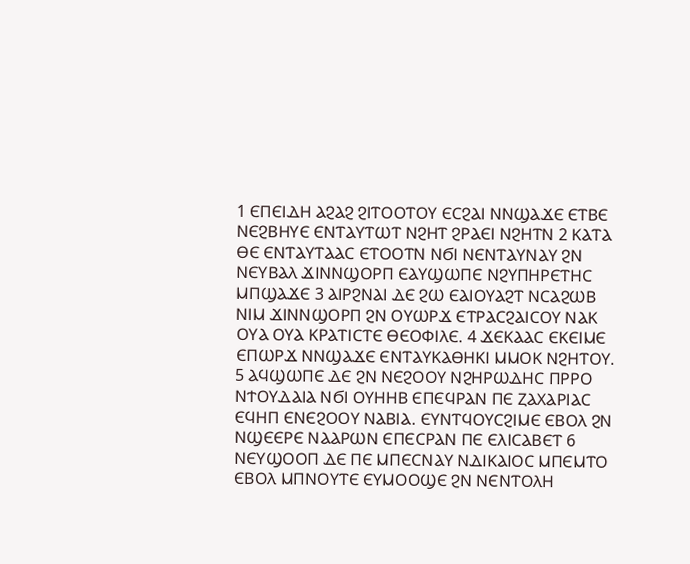1 ⲈⲠⲈⲒⲆⲎ ⲀϨⲀϨ ϨⲒⲦⲞⲞⲦⲞⲨ ⲈⲤϨⲀⲒ ⲚⲚϢⲀϪⲈ ⲈⲦⲂⲈ ⲚⲈϨⲂⲎⲨⲈ ⲈⲚⲦⲀⲨⲦⲰⲦ ⲚϨⲎⲦ ϨⲢⲀⲈⲒ ⲚϨⲎⲦⲚ 2 ⲔⲀⲦⲀ ⲐⲈ ⲈⲚⲦⲀⲨⲦⲀⲀⲤ ⲈⲦⲞⲞⲦⲚ ⲚϬⲒ ⲚⲈⲚⲦⲀⲨⲚⲀⲨ ϨⲚ ⲚⲈⲨⲂⲀⲖ ϪⲒⲚⲚϢⲞⲢⲠ ⲈⲀⲨϢⲰⲠⲈ ⲚϨⲨⲠⲎⲢⲈⲦⲎⲤ ⲘⲠϢⲀϪⲈ 3 ⲀⲒⲢϨⲚⲀⲒ ⲆⲈ ϨⲰ ⲈⲀⲒⲞⲨⲀϨⲦ ⲚⲤⲀϨⲰⲂ ⲚⲒⲘ ϪⲒⲚⲚϢⲞⲢⲠ ϨⲚ ⲞⲨⲰⲢϪ ⲈⲦⲢⲀⲤϨⲀⲒⲤⲞⲨ ⲚⲀⲔ ⲞⲨⲀ ⲞⲨⲀ ⲔⲢⲀⲦⲒⲤⲦⲈ ⲐⲈⲞⲪⲒⲖⲈ. 4 ϪⲈⲔⲀⲀⲤ ⲈⲔⲈⲒⲘⲈ ⲈⲠⲰⲢϪ ⲚⲚϢⲀϪⲈ ⲈⲚⲦⲀⲨⲔⲀⲐⲎⲔⲒ ⲘⲘⲞⲔ ⲚϨⲎⲦⲞⲨ. 5 ⲀϤϢⲰⲠⲈ ⲆⲈ ϨⲚ ⲚⲈϨⲞⲞⲨ ⲚϨⲎⲢⲰⲆⲎⲤ ⲠⲢⲢⲞ ⲚϮⲞⲨⲆⲀⲒⲀ ⲚϬⲒ ⲞⲨⲎⲎⲂ ⲈⲠⲈϤⲢⲀⲚ ⲠⲈ ⲌⲀⲬⲀⲢⲒⲀⲤ ⲈϤⲎⲠ ⲈⲚⲈϨⲞⲞⲨ ⲚⲀⲂⲒⲀ. ⲈⲨⲚⲦϤⲞⲨⲤϨⲒⲘⲈ ⲈⲂⲞⲖ ϨⲚ ⲚϢⲈⲈⲢⲈ ⲚⲀⲀⲢⲰⲚ ⲈⲠⲈⲤⲢⲀⲚ ⲠⲈ ⲈⲖⲒⲤⲀⲂⲈⲦ 6 ⲚⲈⲨϢⲞⲞⲠ ⲆⲈ ⲠⲈ ⲘⲠⲈⲤⲚⲀⲨ ⲚⲆⲒⲔⲀⲒⲞⲤ ⲘⲠⲈⲘⲦⲞ ⲈⲂⲞⲖ ⲘⲠⲚⲞⲨⲦⲈ ⲈⲨⲘⲞⲞϢⲈ ϨⲚ ⲚⲈⲚⲦⲞⲖⲎ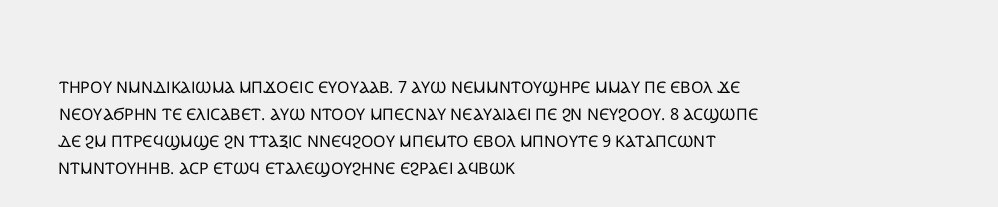ⲦⲎⲢⲞⲨ ⲚⲘⲚⲆⲒⲔⲀⲒⲰⲘⲀ ⲘⲠϪⲞⲈⲒⲤ ⲈⲨⲞⲨⲀⲀⲂ. 7 ⲀⲨⲰ ⲚⲈⲘⲘⲚⲦⲞⲨϢⲎⲢⲈ ⲘⲘⲀⲨ ⲠⲈ ⲈⲂⲞⲖ ϪⲈ ⲚⲈⲞⲨⲀϬⲢⲎⲚ ⲦⲈ ⲈⲖⲒⲤⲀⲂⲈⲦ. ⲀⲨⲰ ⲚⲦⲞⲞⲨ ⲘⲠⲈⲤⲚⲀⲨ ⲚⲈⲀⲨⲀⲒⲀⲈⲒ ⲠⲈ ϨⲚ ⲚⲈⲨϨⲞⲞⲨ. 8 ⲀⲤϢⲰⲠⲈ ⲆⲈ ϨⲘ ⲠⲦⲢⲈϤϢⲘϢⲈ ϨⲚ ⲦⲦⲀⲜⲒⲤ ⲚⲚⲈϤϨⲞⲞⲨ ⲘⲠⲈⲘⲦⲞ ⲈⲂⲞⲖ ⲘⲠⲚⲞⲨⲦⲈ 9 ⲔⲀⲦⲀⲠⲤⲰⲚⲦ ⲚⲦⲘⲚⲦⲞⲨⲎⲎⲂ. ⲀⲤⲢ ⲈⲦⲰϤ ⲈⲦⲀⲖⲈϢⲞⲨϨⲎⲚⲈ ⲈϨⲢⲀⲈⲒ ⲀϤⲂⲰⲔ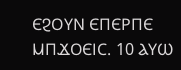ⲈϨⲞⲨⲚ ⲈⲠⲈⲢⲠⲈ ⲘⲠϪⲞⲈⲒⲤ. 10 ⲀⲨⲰ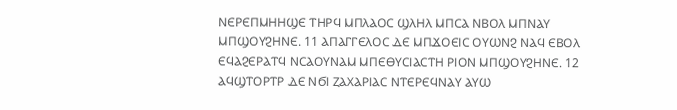ⲚⲈⲢⲈⲠⲘⲎⲎϢⲈ ⲦⲎⲢϤ ⲘⲠⲖⲀⲞⲤ ϢⲖⲎⲖ ⲘⲠⲤⲀ ⲚⲂⲞⲖ ⲘⲠⲚⲀⲨ ⲘⲠϢⲞⲨϨⲎⲚⲈ. 11 ⲀⲠⲀⲄⲄⲈⲖⲞⲤ ⲆⲈ ⲘⲠϪⲞⲈⲒⲤ ⲞⲨⲰⲚϨ ⲚⲀϤ ⲈⲂⲞⲖ ⲈϤⲀϨⲈⲢⲀⲦϤ ⲚⲤⲀⲞⲨⲚⲀⲘ ⲘⲠⲈⲐⲨⲤⲒⲀⲤⲦⲎ ⲢⲒⲞⲚ ⲘⲠϢⲞⲨϨⲎⲚⲈ. 12 ⲀϤϢⲦⲞⲢⲦⲢ ⲆⲈ ⲚϬⲒ ⲌⲀⲬⲀⲢⲒⲀⲤ ⲚⲦⲈⲢⲈϤⲚⲀⲨ ⲀⲨⲰ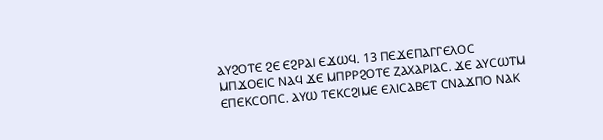ⲀⲨϨⲞⲦⲈ ϨⲈ ⲈϨⲢⲀⲒ ⲈϪⲰϤ. 13 ⲠⲈϪⲈⲠⲀⲄⲄⲈⲖⲞⲤ ⲘⲠϪⲞⲈⲒⲤ ⲚⲀϤ ϪⲈ ⲘⲠⲢⲢϨⲞⲦⲈ ⲌⲀⲬⲀⲢⲒⲀⲤ. ϪⲈ ⲀⲨⲤⲰⲦⲘ ⲈⲠⲈⲔⲤⲞⲠⲤ. ⲀⲨⲰ ⲦⲈⲔⲤϨⲒⲘⲈ ⲈⲖⲒⲤⲀⲂⲈⲦ ⲤⲚⲀϪⲠⲞ ⲚⲀⲔ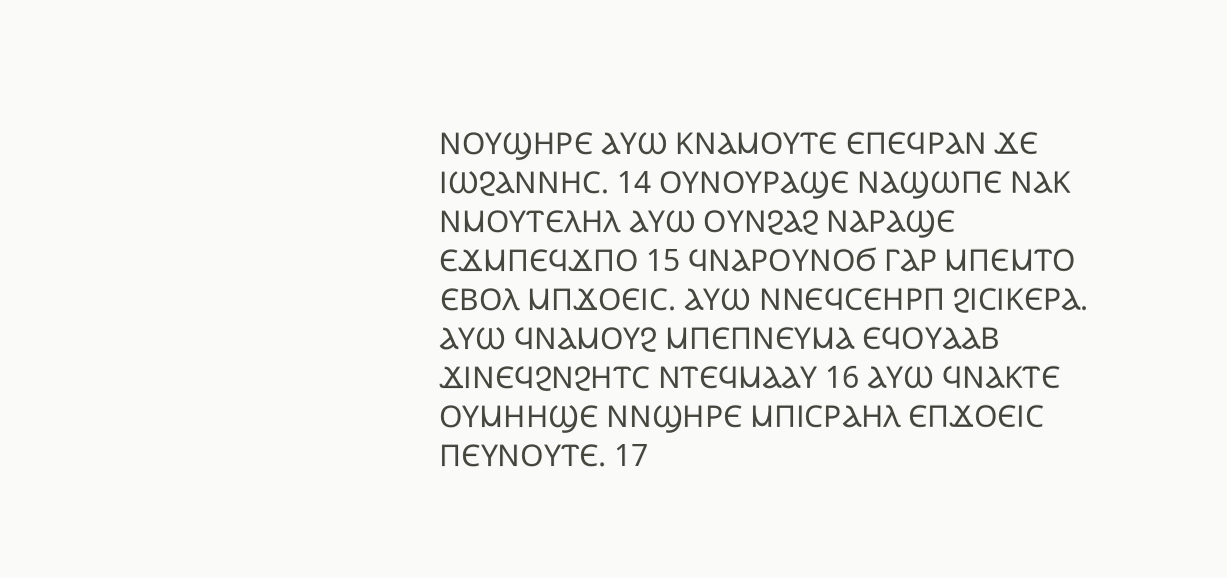ⲚⲞⲨϢⲎⲢⲈ ⲀⲨⲰ ⲔⲚⲀⲘⲞⲨⲦⲈ ⲈⲠⲈϤⲢⲀⲚ ϪⲈ ⲒⲰϨⲀⲚⲚⲎⲤ. 14 ⲞⲨⲚⲞⲨⲢⲀϢⲈ ⲚⲀϢⲰⲠⲈ ⲚⲀⲔ ⲚⲘⲞⲨⲦⲈⲖⲎⲖ ⲀⲨⲰ ⲞⲨⲚϨⲀϨ ⲚⲀⲢⲀϢⲈ ⲈϪⲘⲠⲈϤϪⲠⲞ 15 ϤⲚⲀⲢⲞⲨⲚⲞϬ ⲄⲀⲢ ⲘⲠⲈⲘⲦⲞ ⲈⲂⲞⲖ ⲘⲠϪⲞⲈⲒⲤ. ⲀⲨⲰ ⲚⲚⲈϤⲤⲈⲎⲢⲠ ϨⲒⲤⲒⲔⲈⲢⲀ. ⲀⲨⲰ ϤⲚⲀⲘⲞⲨϨ ⲘⲠⲈⲠⲚⲈⲨⲘⲀ ⲈϤⲞⲨⲀⲀⲂ ϪⲒⲚⲈϤϨⲚϨⲎⲦⲤ ⲚⲦⲈϤⲘⲀⲀⲨ 16 ⲀⲨⲰ ϤⲚⲀⲔⲦⲈ ⲞⲨⲘⲎⲎϢⲈ ⲚⲚϢⲎⲢⲈ ⲘⲠⲒⲤⲢⲀⲎⲖ ⲈⲠϪⲞⲈⲒⲤ ⲠⲈⲨⲚⲞⲨⲦⲈ. 17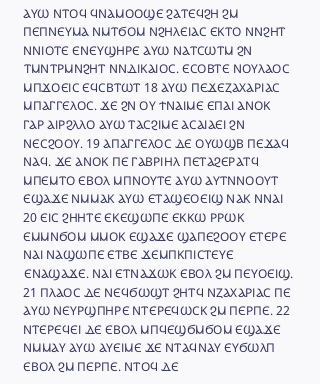ⲀⲨⲰ ⲚⲦⲞϤ ϤⲚⲀⲘⲞⲞϢⲈ ϨⲀⲦⲈϤϨⲎ ϨⲘ ⲠⲈⲠⲚⲈⲨⲘⲀ ⲚⲘⲦϬⲞⲘ ⲚϨⲎⲖⲈⲒⲀⲤ ⲈⲔⲦⲞ ⲚⲚϨⲎⲦ ⲚⲚⲒⲞⲦⲈ ⲈⲚⲈⲨϢⲎⲢⲈ ⲀⲨⲰ ⲚⲀⲦⲤⲰⲦⲘ ϨⲚ ⲦⲘⲚⲦⲢⲘⲚϨⲎⲦ ⲚⲚⲆⲒⲔⲀⲒⲞⲤ. ⲈⲤⲞⲂⲦⲈ ⲚⲞⲨⲖⲀⲞⲤ ⲘⲠϪⲞⲈⲒⲤ ⲈϤⲤⲂⲦⲰⲦ 18 ⲀⲨⲰ ⲠⲈϪⲈⲌⲀⲬⲀⲢⲒⲀⲤ ⲘⲠⲀⲄⲄⲈⲖⲞⲤ. ϪⲈ ϨⲚ ⲞⲨ ϮⲚⲀⲒⲘⲈ ⲈⲠⲀⲒ ⲀⲚⲞⲔ ⲄⲀⲢ ⲀⲒⲢϨⲖⲖⲞ ⲀⲨⲰ ⲦⲀⲤϨⲒⲘⲈ ⲀⲤⲀⲒⲀⲈⲒ ϨⲚ ⲚⲈⲤϨⲞⲞⲨ. 19 ⲀⲠⲀⲄⲄⲈⲖⲞⲤ ⲆⲈ ⲞⲨⲰϢⲂ ⲠⲈϪⲀϤ ⲚⲀϤ. ϪⲈ ⲀⲚⲞⲔ ⲠⲈ ⲄⲀⲂⲢⲒⲎⲖ ⲠⲈⲦⲀϨⲈⲢⲀⲦϤ ⲘⲠⲈⲘⲦⲞ ⲈⲂⲞⲖ ⲘⲠⲚⲞⲨⲦⲈ ⲀⲨⲰ ⲀⲨⲦⲚⲚⲞⲞⲨⲦ ⲈϢⲀϪⲈ ⲚⲘⲘⲀⲔ ⲀⲨⲰ ⲈⲦⲀϢⲈⲞⲈⲒϢ ⲚⲀⲔ ⲚⲚⲀⲒ 20 ⲈⲒⲤ ϨⲎⲎⲦⲈ ⲈⲔⲈϢⲰⲠⲈ ⲈⲔⲔⲰ ⲢⲢⲰⲔ ⲈⲘⲘⲚϬⲞⲘ ⲘⲘⲞⲔ ⲈϢⲀϪⲈ ϢⲀⲠⲈϨⲞⲞⲨ ⲈⲦⲈⲢⲈ ⲚⲀⲒ ⲚⲀϢⲰⲠⲈ ⲈⲦⲂⲈ ϪⲈⲘⲠⲔⲠⲒⲤⲦⲈⲨⲈ ⲈⲚⲀϢⲀϪⲈ. ⲚⲀⲒ ⲈⲦⲚⲀϪⲰⲔ ⲈⲂⲞⲖ ϨⲘ ⲠⲈⲨⲞⲈⲒϢ. 21 ⲠⲖⲀⲞⲤ ⲆⲈ ⲚⲈϤϬⲰϢⲦ ϨⲎⲦϤ ⲚⲌⲀⲬⲀⲢⲒⲀⲤ ⲠⲈ ⲀⲨⲰ ⲚⲈⲨⲢϢⲠⲎⲢⲈ ⲚⲦⲈⲢⲈϤⲰⲤⲔ ϨⲘ ⲠⲈⲢⲠⲈ. 22 ⲚⲦⲈⲢⲈϤⲈⲒ ⲆⲈ ⲈⲂⲞⲖ ⲘⲠϤⲈϢϬⲘϬⲞⲘ ⲈϢⲀϪⲈ ⲚⲘⲘⲀⲨ ⲀⲨⲰ ⲀⲨⲈⲒⲘⲈ ϪⲈ ⲚⲦⲀϤⲚⲀⲨ ⲈⲨϬⲰⲖⲠ ⲈⲂⲞⲖ ϨⲘ ⲠⲈⲢⲠⲈ. ⲚⲦⲞϤ ⲆⲈ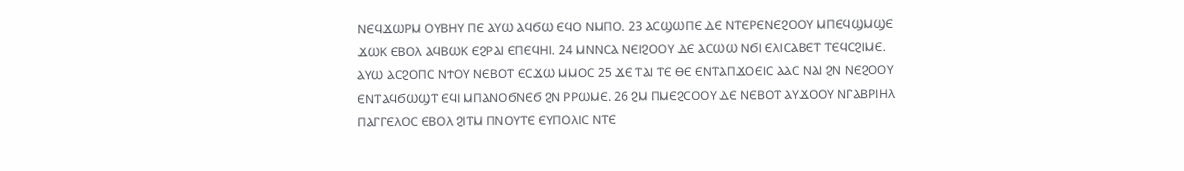ⲚⲈϤϪⲰⲢⲘ ⲞⲨⲂⲎⲨ ⲠⲈ ⲀⲨⲰ ⲀϤϬⲰ ⲈϤⲞ ⲚⲘⲠⲞ. 23 ⲀⲤϢⲰⲠⲈ ⲆⲈ ⲚⲦⲈⲢⲈⲚⲈϨⲞⲞⲨ ⲘⲠⲈϤϢⲘϢⲈ ϪⲰⲔ ⲈⲂⲞⲖ ⲀϤⲂⲰⲔ ⲈϨⲢⲀⲒ ⲈⲠⲈϤⲎⲒ. 24 ⲘⲚⲚⲤⲀ ⲚⲈⲒϨⲞⲞⲨ ⲆⲈ ⲀⲤⲰⲰ ⲚϬⲒ ⲈⲖⲒⲤⲀⲂⲈⲦ ⲦⲈϤⲤϨⲒⲘⲈ. ⲀⲨⲰ ⲀⲤϨⲞⲠⲤ ⲚϮⲞⲨ ⲚⲈⲂⲞⲦ ⲈⲤϪⲰ ⲘⲘⲞⲤ 25 ϪⲈ ⲦⲀⲒ ⲦⲈ ⲐⲈ ⲈⲚⲦⲀⲠϪⲞⲈⲒⲤ ⲀⲀⲤ ⲚⲀⲒ ϨⲚ ⲚⲈϨⲞⲞⲨ ⲈⲚⲦⲀϤϬⲰϢⲦ ⲈϤⲒ ⲘⲠⲀⲚⲞϬⲚⲈϬ ϨⲚ ⲢⲢⲰⲘⲈ. 26 ϨⲘ ⲠⲘⲈϨⲤⲞⲞⲨ ⲆⲈ ⲚⲈⲂⲞⲦ ⲀⲨϪⲞⲞⲨ ⲚⲄⲀⲂⲢⲒⲎⲖ ⲠⲀⲄⲄⲈⲖⲞⲤ ⲈⲂⲞⲖ ϨⲒⲦⲘ ⲠⲚⲞⲨⲦⲈ ⲈⲨⲠⲞⲖⲒⲤ ⲚⲦⲈ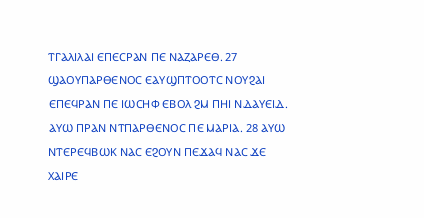ⲦⲄⲀⲖⲒⲖⲀⲒ ⲈⲠⲈⲤⲢⲀⲚ ⲠⲈ ⲚⲀⲌⲀⲢⲈⲐ. 27 ϢⲀⲞⲨⲠⲀⲢⲐⲈⲚⲞⲤ ⲈⲀⲨϢⲠⲦⲞⲞⲦⲤ ⲚⲞⲨϨⲀⲒ ⲈⲠⲈϤⲢⲀⲚ ⲠⲈ ⲒⲰⲤⲎⲪ ⲈⲂⲞⲖ ϨⲘ ⲠⲎⲒ ⲚⲆⲀⲨⲈⲒⲆ. ⲀⲨⲰ ⲠⲢⲀⲚ ⲚⲦⲠⲀⲢⲐⲈⲚⲞⲤ ⲠⲈ ⲘⲀⲢⲒⲀ. 28 ⲀⲨⲰ ⲚⲦⲈⲢⲈϤⲂⲰⲔ ⲚⲀⲤ ⲈϨⲞⲨⲚ ⲠⲈϪⲀϤ ⲚⲀⲤ ϪⲈ ⲬⲀⲒⲢⲈ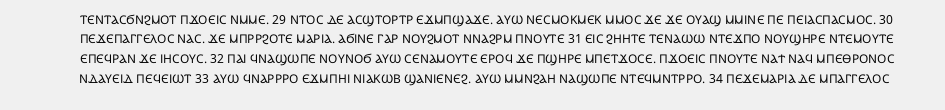ⲦⲈⲚⲦⲀⲤϬⲚϨⲘⲞⲦ ⲠϪⲞⲈⲒⲤ ⲚⲘⲘⲈ. 29 ⲚⲦⲞⲤ ⲆⲈ ⲀⲤϢⲦⲞⲢⲦⲢ ⲈϪⲘⲠϢⲀϪⲈ. ⲀⲨⲰ ⲚⲈⲤⲘⲞⲔⲘⲈⲔ ⲘⲘⲞⲤ ϪⲈ ϪⲈ ⲞⲨⲀϢ ⲘⲘⲒⲚⲈ ⲠⲈ ⲠⲈⲒⲀⲤⲠⲀⲤⲘⲞⲤ. 30 ⲠⲈϪⲈⲠⲀⲄⲄⲈⲖⲞⲤ ⲚⲀⲤ. ϪⲈ ⲘⲠⲢⲢϨⲞⲦⲈ ⲘⲀⲢⲒⲀ. ⲀϬⲒⲚⲈ ⲄⲀⲢ ⲚⲞⲨϨⲘⲞⲦ ⲚⲚⲀϨⲢⲘ ⲠⲚⲞⲨⲦⲈ 31 ⲈⲒⲤ ϨⲎⲎⲦⲈ ⲦⲈⲚⲀⲰⲰ ⲚⲦⲈϪⲠⲞ ⲚⲞⲨϢⲎⲢⲈ ⲚⲦⲈⲘⲞⲨⲦⲈ ⲈⲠⲈϤⲢⲀⲚ ϪⲈ ⲒⲎⲤⲞⲨⲤ. 32 ⲠⲀⲒ ϤⲚⲀϢⲰⲠⲈ ⲚⲞⲨⲚⲞϬ ⲀⲨⲰ ⲤⲈⲚⲀⲘⲞⲨⲦⲈ ⲈⲢⲞϤ ϪⲈ ⲠϢⲎⲢⲈ ⲘⲠⲈⲦϪⲞⲤⲈ. ⲠϪⲞⲈⲒⲤ ⲠⲚⲞⲨⲦⲈ ⲚⲀϮ ⲚⲀϤ ⲘⲠⲈⲐⲢⲞⲚⲞⲤ ⲚⲆⲀⲨⲈⲒⲆ ⲠⲈϤⲈⲒⲰⲦ 33 ⲀⲨⲰ ϤⲚⲀⲢⲢⲢⲞ ⲈϪⲘⲠⲎⲒ ⲚⲒⲀⲔⲰⲂ ϢⲀⲚⲒⲈⲚⲈϨ. ⲀⲨⲰ ⲘⲘⲚϨⲀⲎ ⲚⲀϢⲰⲠⲈ ⲚⲦⲈϤⲘⲚⲦⲢⲢⲞ. 34 ⲠⲈϪⲈⲘⲀⲢⲒⲀ ⲆⲈ ⲘⲠⲀⲄⲄⲈⲖⲞⲤ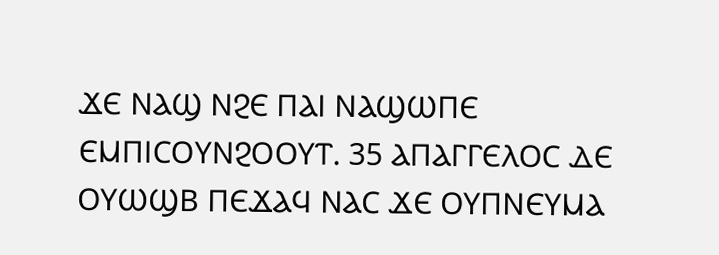ϪⲈ ⲚⲀϢ ⲚϨⲈ ⲠⲀⲒ ⲚⲀϢⲰⲠⲈ ⲈⲘⲠⲒⲤⲞⲨⲚϨⲞⲞⲨⲦ. 35 ⲀⲠⲀⲄⲄⲈⲖⲞⲤ ⲆⲈ ⲞⲨⲰϢⲂ ⲠⲈϪⲀϤ ⲚⲀⲤ ϪⲈ ⲞⲨⲠⲚⲈⲨⲘⲀ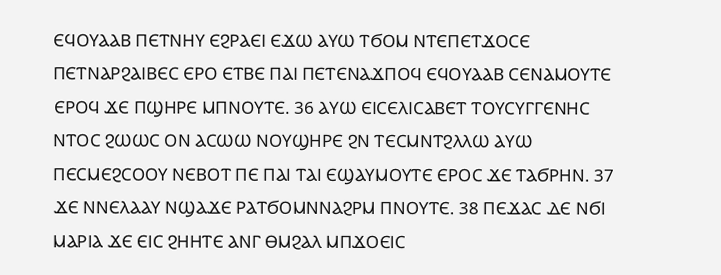ⲈϤⲞⲨⲀⲀⲂ ⲠⲈⲦⲚⲎⲨ ⲈϨⲢⲀⲈⲒ ⲈϪⲰ ⲀⲨⲰ ⲦϬⲞⲘ ⲚⲦⲈⲠⲈⲦϪⲞⲤⲈ ⲠⲈⲦⲚⲀⲢϨⲀⲒⲂⲈⲤ ⲈⲢⲞ ⲈⲦⲂⲈ ⲠⲀⲒ ⲠⲈⲦⲈⲚⲀϪⲠⲞϤ ⲈϤⲞⲨⲀⲀⲂ ⲤⲈⲚⲀⲘⲞⲨⲦⲈ ⲈⲢⲞϤ ϪⲈ ⲠϢⲎⲢⲈ ⲘⲠⲚⲞⲨⲦⲈ. 36 ⲀⲨⲰ ⲈⲒⲤⲈⲖⲒⲤⲀⲂⲈⲦ ⲦⲞⲨⲤⲨⲄⲄⲈⲚⲎⲤ ⲚⲦⲞⲤ ϨⲰⲰⲤ ⲞⲚ ⲀⲤⲰⲰ ⲚⲞⲨϢⲎⲢⲈ ϨⲚ ⲦⲈⲤⲘⲚⲦϨⲖⲖⲰ ⲀⲨⲰ ⲠⲈⲤⲘⲈϨⲤⲞⲞⲨ ⲚⲈⲂⲞⲦ ⲠⲈ ⲠⲀⲒ ⲦⲀⲒ ⲈϢⲀⲨⲘⲞⲨⲦⲈ ⲈⲢⲞⲤ ϪⲈ ⲦⲀϬⲢⲎⲚ. 37 ϪⲈ ⲚⲚⲈⲖⲀⲀⲨ ⲚϢⲀϪⲈ ⲢⲀⲦϬⲞⲘⲚⲚⲀϨⲢⲘ ⲠⲚⲞⲨⲦⲈ. 38 ⲠⲈϪⲀⲤ ⲆⲈ ⲚϬⲒ ⲘⲀⲢⲒⲀ ϪⲈ ⲈⲒⲤ ϨⲎⲎⲦⲈ ⲀⲚⲄ ⲐⲘϨⲀⲖ ⲘⲠϪⲞⲈⲒⲤ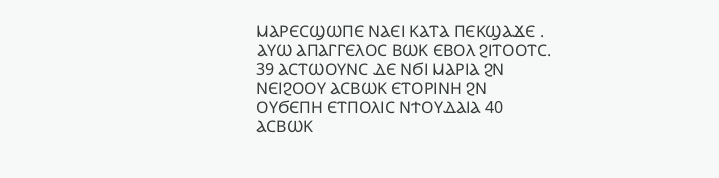ⲘⲀⲢⲈⲤϢⲰⲠⲈ ⲚⲀⲈⲒ ⲔⲀⲦⲀ ⲠⲈⲔϢⲀϪⲈ . ⲀⲨⲰ ⲀⲠⲀⲄⲄⲈⲖⲞⲤ ⲂⲰⲔ ⲈⲂⲞⲖ ϨⲒⲦⲞⲞⲦⲤ. 39 ⲀⲤⲦⲰⲞⲨⲚⲤ ⲆⲈ ⲚϬⲒ ⲘⲀⲢⲒⲀ ϨⲚ ⲚⲈⲒϨⲞⲞⲨ ⲀⲤⲂⲰⲔ ⲈⲦⲞⲢⲒⲚⲎ ϨⲚ ⲞⲨϬⲈⲠⲎ ⲈⲦⲠⲞⲖⲒⲤ ⲚϮⲞⲨⲆⲀⲒⲀ 40 ⲀⲤⲂⲰⲔ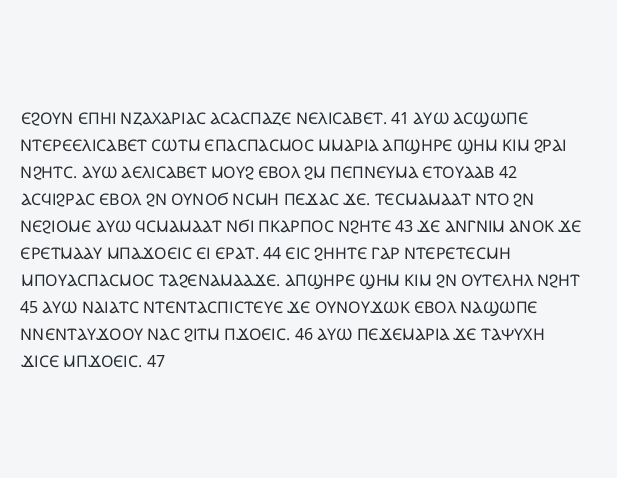ⲈϨⲞⲨⲚ ⲈⲠⲎⲒ ⲚⲌⲀⲬⲀⲢⲒⲀⲤ ⲀⲤⲀⲤⲠⲀⲌⲈ ⲚⲈⲖⲒⲤⲀⲂⲈⲦ. 41 ⲀⲨⲰ ⲀⲤϢⲰⲠⲈ ⲚⲦⲈⲢⲈⲈⲖⲒⲤⲀⲂⲈⲦ ⲤⲰⲦⲘ ⲈⲠⲀⲤⲠⲀⲤⲘⲞⲤ ⲘⲘⲀⲢⲒⲀ ⲀⲠϢⲎⲢⲈ ϢⲎⲘ ⲔⲒⲘ ϨⲢⲀⲒ ⲚϨⲎⲦⲤ. ⲀⲨⲰ ⲀⲈⲖⲒⲤⲀⲂⲈⲦ ⲘⲞⲨϨ ⲈⲂⲞⲖ ϨⲘ ⲠⲈⲠⲚⲈⲨⲘⲀ ⲈⲦⲞⲨⲀⲀⲂ 42 ⲀⲤϤⲒϨⲢⲀⲤ ⲈⲂⲞⲖ ϨⲚ ⲞⲨⲚⲞϬ ⲚⲤⲘⲎ ⲠⲈϪⲀⲤ ϪⲈ. ⲦⲈⲤⲘⲀⲘⲀⲀⲦ ⲚⲦⲞ ϨⲚ ⲚⲈϨⲒⲞⲘⲈ ⲀⲨⲰ ϤⲤⲘⲀⲘⲀⲀⲦ ⲚϬⲒ ⲠⲔⲀⲢⲠⲞⲤ ⲚϨⲎⲦⲈ 43 ϪⲈ ⲀⲚⲄⲚⲒⲘ ⲀⲚⲞⲔ ϪⲈ ⲈⲢⲈⲦⲘⲀⲀⲨ ⲘⲠⲀϪⲞⲈⲒⲤ ⲈⲒ ⲈⲢⲀⲦ. 44 ⲈⲒⲤ ϨⲎⲎⲦⲈ ⲄⲀⲢ ⲚⲦⲈⲢⲈⲦⲈⲤⲘⲎ ⲘⲠⲞⲨⲀⲤⲠⲀⲤⲘⲞⲤ ⲦⲀϨⲈⲚⲀⲘⲀⲀϪⲈ. ⲀⲠϢⲎⲢⲈ ϢⲎⲘ ⲔⲒⲘ ϨⲚ ⲞⲨⲦⲈⲖⲎⲖ ⲚϨⲎⲦ 45 ⲀⲨⲰ ⲚⲀⲒⲀⲦⲤ ⲚⲦⲈⲚⲦⲀⲤⲠⲒⲤⲦⲈⲨⲈ ϪⲈ ⲞⲨⲚⲞⲨϪⲰⲔ ⲈⲂⲞⲖ ⲚⲀϢⲰⲠⲈ ⲚⲚⲈⲚⲦⲀⲨϪⲞⲞⲨ ⲚⲀⲤ ϨⲒⲦⲘ ⲠϪⲞⲈⲒⲤ. 46 ⲀⲨⲰ ⲠⲈϪⲈⲘⲀⲢⲒⲀ ϪⲈ ⲦⲀⲮⲨⲬⲎ ϪⲒⲤⲈ ⲘⲠϪⲞⲈⲒⲤ. 47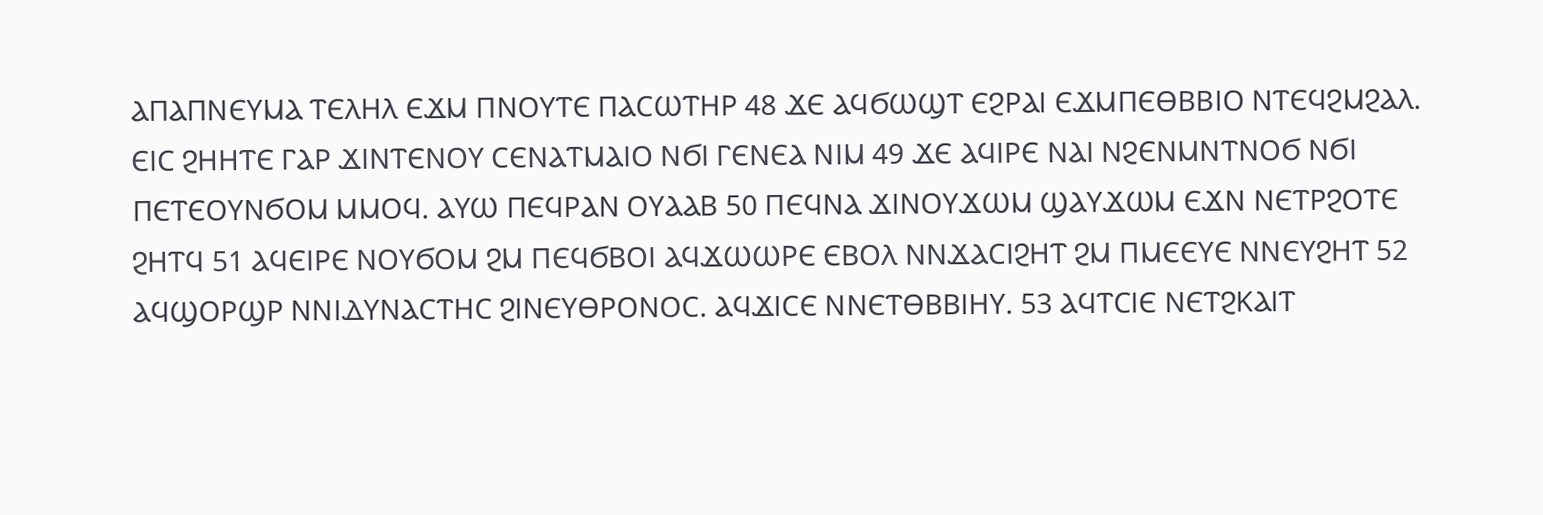ⲀⲠⲀⲠⲚⲈⲨⲘⲀ ⲦⲈⲖⲎⲖ ⲈϪⲘ ⲠⲚⲞⲨⲦⲈ ⲠⲀⲤⲰⲦⲎⲢ 48 ϪⲈ ⲀϤϬⲰϢⲦ ⲈϨⲢⲀⲒ ⲈϪⲘⲠⲈⲐⲂⲂⲒⲞ ⲚⲦⲈϤϨⲘϨⲀⲖ. ⲈⲒⲤ ϨⲎⲎⲦⲈ ⲄⲀⲢ ϪⲒⲚⲦⲈⲚⲞⲨ ⲤⲈⲚⲀⲦⲘⲀⲒⲞ ⲚϬⲒ ⲄⲈⲚⲈⲀ ⲚⲒⲘ 49 ϪⲈ ⲀϤⲒⲢⲈ ⲚⲀⲒ ⲚϨⲈⲚⲘⲚⲦⲚⲞϬ ⲚϬⲒ ⲠⲈⲦⲈⲞⲨⲚϬⲞⲘ ⲘⲘⲞϤ. ⲀⲨⲰ ⲠⲈϤⲢⲀⲚ ⲞⲨⲀⲀⲂ 50 ⲠⲈϤⲚⲀ ϪⲒⲚⲞⲨϪⲰⲘ ϢⲀⲨϪⲰⲘ ⲈϪⲚ ⲚⲈⲦⲢϨⲞⲦⲈ ϨⲎⲦϤ 51 ⲀϤⲈⲒⲢⲈ ⲚⲞⲨϬⲞⲘ ϨⲘ ⲠⲈϤϬⲂⲞⲒ ⲀϤϪⲰⲰⲢⲈ ⲈⲂⲞⲖ ⲚⲚϪⲀⲤⲒϨⲎⲦ ϨⲘ ⲠⲘⲈⲈⲨⲈ ⲚⲚⲈⲨϨⲎⲦ 52 ⲀϤϢⲞⲢϢⲢ ⲚⲚⲒⲆⲨⲚⲀⲤⲦⲎⲤ ϨⲒⲚⲈⲨⲐⲢⲞⲚⲞⲤ. ⲀϤϪⲒⲤⲈ ⲚⲚⲈⲦⲐⲂⲂⲒⲎⲨ. 53 ⲀϤⲦⲤⲒⲈ ⲚⲈⲦϨⲔⲀⲒⲦ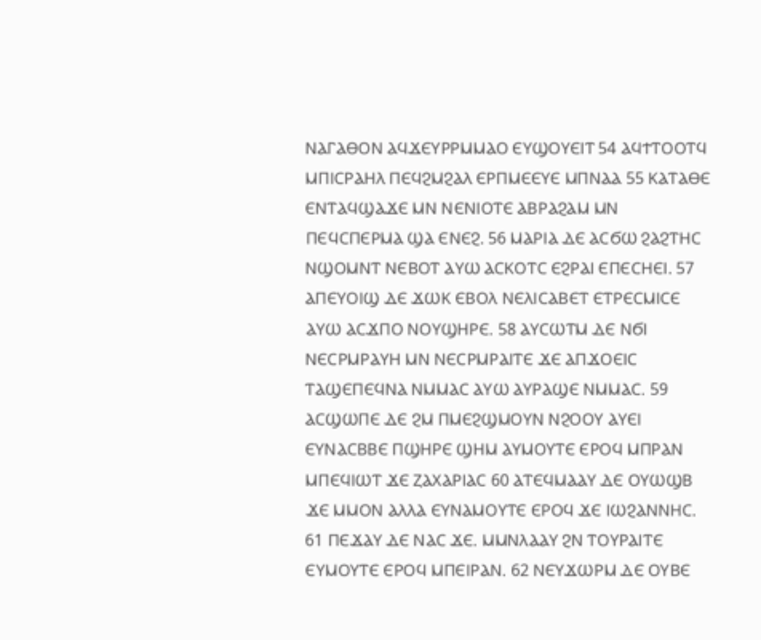ⲚⲀⲄⲀⲐⲞⲚ ⲀϤϪⲈⲨⲢⲢⲘⲘⲀⲞ ⲈⲨϢⲞⲨⲈⲒⲦ 54 ⲀϤϮⲦⲞⲞⲦϤ ⲘⲠⲒⲤⲢⲀⲎⲖ ⲠⲈϤϨⲘϨⲀⲖ ⲈⲢⲠⲘⲈⲈⲨⲈ ⲘⲠⲚⲀⲀ 55 ⲔⲀⲦⲀⲐⲈ ⲈⲚⲦⲀϤϢⲀϪⲈ ⲘⲚ ⲚⲈⲚⲒⲞⲦⲈ ⲀⲂⲢⲀϨⲀⲘ ⲘⲚ ⲠⲈϤⲤⲠⲈⲢⲘⲀ ϢⲀ ⲈⲚⲈϨ. 56 ⲘⲀⲢⲒⲀ ⲆⲈ ⲀⲤϬⲰ ϨⲀϨⲦⲎⲤ ⲚϢⲞⲘⲚⲦ ⲚⲈⲂⲞⲦ ⲀⲨⲰ ⲀⲤⲔⲞⲦⲤ ⲈϨⲢⲀⲒ ⲈⲠⲈⲤⲎⲈⲒ. 57 ⲀⲠⲈⲨⲞⲒϢ ⲆⲈ ϪⲰⲔ ⲈⲂⲞⲖ ⲚⲈⲖⲒⲤⲀⲂⲈⲦ ⲈⲦⲢⲈⲤⲘⲒⲤⲈ ⲀⲨⲰ ⲀⲤϪⲠⲞ ⲚⲞⲨϢⲎⲢⲈ. 58 ⲀⲨⲤⲰⲦⲘ ⲆⲈ ⲚϬⲒ ⲚⲈⲤⲢⲘⲢⲀⲨⲎ ⲘⲚ ⲚⲈⲤⲢⲘⲢⲀⲒⲦⲈ ϪⲈ ⲀⲠϪⲞⲈⲒⲤ ⲦⲀϢⲈⲠⲈϤⲚⲀ ⲚⲘⲘⲀⲤ ⲀⲨⲰ ⲀⲨⲢⲀϢⲈ ⲚⲘⲘⲀⲤ. 59 ⲀⲤϢⲰⲠⲈ ⲆⲈ ϨⲘ ⲠⲘⲈϨϢⲘⲞⲨⲚ ⲚϨⲞⲞⲨ ⲀⲨⲈⲒ ⲈⲨⲚⲀⲤⲂⲂⲈ ⲠϢⲎⲢⲈ ϢⲎⲘ ⲀⲨⲘⲞⲨⲦⲈ ⲈⲢⲞϤ ⲘⲠⲢⲀⲚ ⲘⲠⲈϤⲒⲰⲦ ϪⲈ ⲌⲀⲬⲀⲢⲒⲀⲤ 60 ⲀⲦⲈϤⲘⲀⲀⲨ ⲆⲈ ⲞⲨⲰϢⲂ ϪⲈ ⲘⲘⲞⲚ ⲀⲖⲖⲀ ⲈⲨⲚⲀⲘⲞⲨⲦⲈ ⲈⲢⲞϤ ϪⲈ ⲒⲰϨⲀⲚⲚⲎⲤ. 61 ⲠⲈϪⲀⲨ ⲆⲈ ⲚⲀⲤ ϪⲈ. ⲘⲘⲚⲖⲀⲀⲨ ϨⲚ ⲦⲞⲨⲢⲀⲒⲦⲈ ⲈⲨⲘⲞⲨⲦⲈ ⲈⲢⲞϤ ⲘⲠⲈⲒⲢⲀⲚ. 62 ⲚⲈⲨϪⲰⲢⲘ ⲆⲈ ⲞⲨⲂⲈ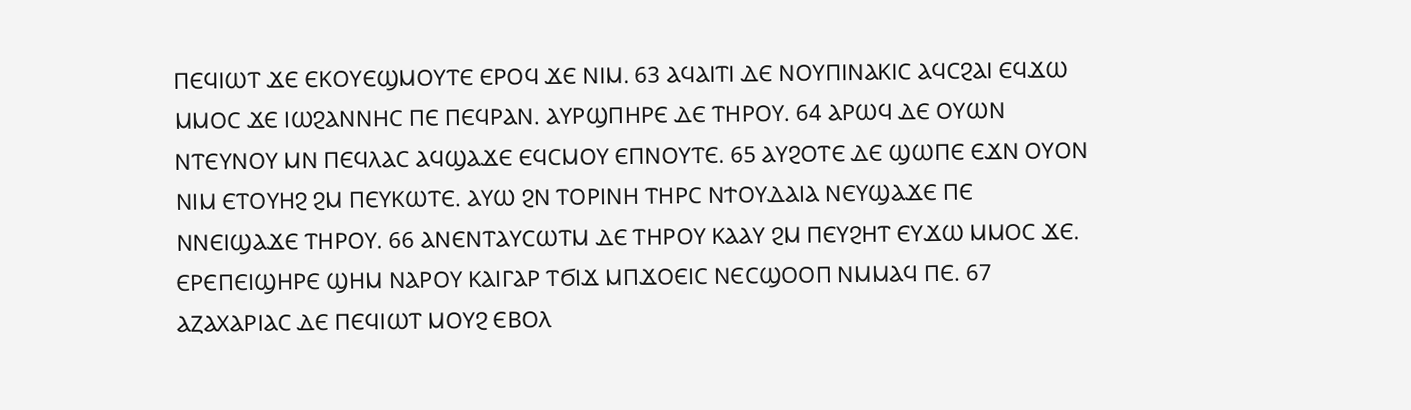ⲠⲈϤⲒⲰⲦ ϪⲈ ⲈⲔⲞⲨⲈϢⲘⲞⲨⲦⲈ ⲈⲢⲞϤ ϪⲈ ⲚⲒⲘ. 63 ⲀϤⲀⲒⲦⲒ ⲆⲈ ⲚⲞⲨⲠⲒⲚⲀⲔⲒⲤ ⲀϤⲤϨⲀⲒ ⲈϤϪⲰ ⲘⲘⲞⲤ ϪⲈ ⲒⲰϨⲀⲚⲚⲎⲤ ⲠⲈ ⲠⲈϤⲢⲀⲚ. ⲀⲨⲢϢⲠⲎⲢⲈ ⲆⲈ ⲦⲎⲢⲞⲨ. 64 ⲀⲢⲰϤ ⲆⲈ ⲞⲨⲰⲚ ⲚⲦⲈⲨⲚⲞⲨ ⲘⲚ ⲠⲈϤⲖⲀⲤ ⲀϤϢⲀϪⲈ ⲈϤⲤⲘⲞⲨ ⲈⲠⲚⲞⲨⲦⲈ. 65 ⲀⲨϨⲞⲦⲈ ⲆⲈ ϢⲰⲠⲈ ⲈϪⲚ ⲞⲨⲞⲚ ⲚⲒⲘ ⲈⲦⲞⲨⲎϨ ϨⲘ ⲠⲈⲨⲔⲰⲦⲈ. ⲀⲨⲰ ϨⲚ ⲦⲞⲢⲒⲚⲎ ⲦⲎⲢⲤ ⲚϮⲞⲨⲆⲀⲒⲀ ⲚⲈⲨϢⲀϪⲈ ⲠⲈ ⲚⲚⲈⲒϢⲀϪⲈ ⲦⲎⲢⲞⲨ. 66 ⲀⲚⲈⲚⲦⲀⲨⲤⲰⲦⲘ ⲆⲈ ⲦⲎⲢⲞⲨ ⲔⲀⲀⲨ ϨⲘ ⲠⲈⲨϨⲎⲦ ⲈⲨϪⲰ ⲘⲘⲞⲤ ϪⲈ. ⲈⲢⲈⲠⲈⲒϢⲎⲢⲈ ϢⲎⲘ ⲚⲀⲢⲞⲨ ⲔⲀⲒⲄⲀⲢ ⲦϬⲒϪ ⲘⲠϪⲞⲈⲒⲤ ⲚⲈⲤϢⲞⲞⲠ ⲚⲘⲘⲀϤ ⲠⲈ. 67 ⲀⲌⲀⲬⲀⲢⲒⲀⲤ ⲆⲈ ⲠⲈϤⲒⲰⲦ ⲘⲞⲨϨ ⲈⲂⲞⲖ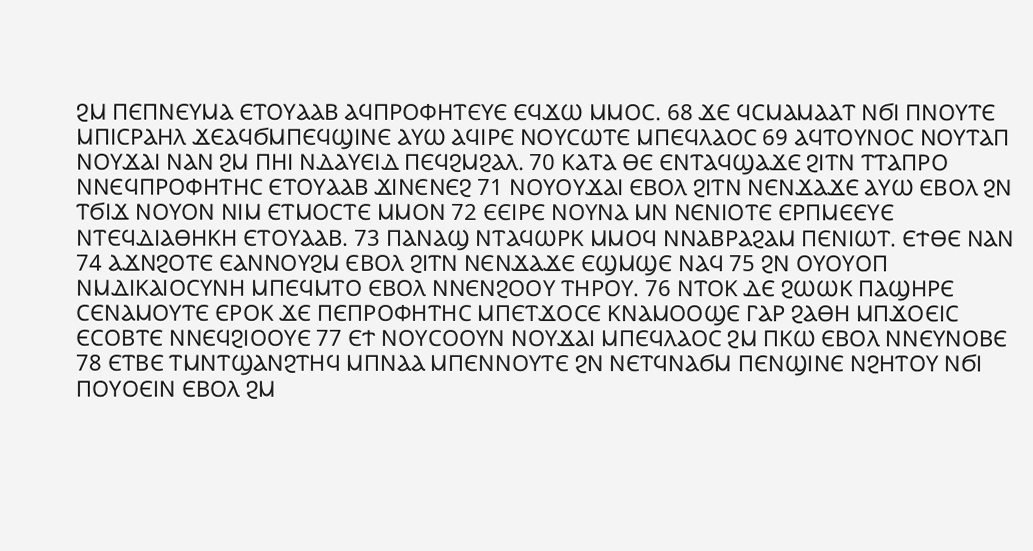ϨⲘ ⲠⲈⲠⲚⲈⲨⲘⲀ ⲈⲦⲞⲨⲀⲀⲂ ⲀϤⲠⲢⲞⲪⲎⲦⲈⲨⲈ ⲈϤϪⲰ ⲘⲘⲞⲤ. 68 ϪⲈ ϤⲤⲘⲀⲘⲀⲀⲦ ⲚϬⲒ ⲠⲚⲞⲨⲦⲈ ⲘⲠⲒⲤⲢⲀⲎⲖ ϪⲈⲀϤϬⲘⲠⲈϤϢⲒⲚⲈ ⲀⲨⲰ ⲀϤⲒⲢⲈ ⲚⲞⲨⲤⲰⲦⲈ ⲘⲠⲈϤⲖⲀⲞⲤ 69 ⲀϤⲦⲞⲨⲚⲞⲤ ⲚⲞⲨⲦⲀⲠ ⲚⲞⲨϪⲀⲒ ⲚⲀⲚ ϨⲘ ⲠⲎⲒ ⲚⲆⲀⲨⲈⲒⲆ ⲠⲈϤϨⲘϨⲀⲖ. 70 ⲔⲀⲦⲀ ⲐⲈ ⲈⲚⲦⲀϤϢⲀϪⲈ ϨⲒⲦⲚ ⲦⲦⲀⲠⲢⲞ ⲚⲚⲈϤⲠⲢⲞⲪⲎⲦⲎⲤ ⲈⲦⲞⲨⲀⲀⲂ ϪⲒⲚⲈⲚⲈϨ 71 ⲚⲞⲨⲞⲨϪⲀⲒ ⲈⲂⲞⲖ ϨⲒⲦⲚ ⲚⲈⲚϪⲀϪⲈ ⲀⲨⲰ ⲈⲂⲞⲖ ϨⲚ ⲦϬⲒϪ ⲚⲞⲨⲞⲚ ⲚⲒⲘ ⲈⲦⲘⲞⲤⲦⲈ ⲘⲘⲞⲚ 72 ⲈⲈⲒⲢⲈ ⲚⲞⲨⲚⲀ ⲘⲚ ⲚⲈⲚⲒⲞⲦⲈ ⲈⲢⲠⲘⲈⲈⲨⲈ ⲚⲦⲈϤⲆⲒⲀⲐⲎⲔⲎ ⲈⲦⲞⲨⲀⲀⲂ. 73 ⲠⲀⲚⲀϢ ⲚⲦⲀϤⲰⲢⲔ ⲘⲘⲞϤ ⲚⲚⲀⲂⲢⲀϨⲀⲘ ⲠⲈⲚⲒⲰⲦ. ⲈϮⲐⲈ ⲚⲀⲚ 74 ⲀϪⲚϨⲞⲦⲈ ⲈⲀⲚⲚⲞⲨϨⲘ ⲈⲂⲞⲖ ϨⲒⲦⲚ ⲚⲈⲚϪⲀϪⲈ ⲈϢⲘϢⲈ ⲚⲀϤ 75 ϨⲚ ⲞⲨⲞⲨⲞⲠ ⲚⲘⲆⲒⲔⲀⲒⲞⲤⲨⲚⲎ ⲘⲠⲈϤⲘⲦⲞ ⲈⲂⲞⲖ ⲚⲚⲈⲚϨⲞⲞⲨ ⲦⲎⲢⲞⲨ. 76 ⲚⲦⲞⲔ ⲆⲈ ϨⲰⲰⲔ ⲠⲀϢⲎⲢⲈ ⲤⲈⲚⲀⲘⲞⲨⲦⲈ ⲈⲢⲞⲔ ϪⲈ ⲠⲈⲠⲢⲞⲪⲎⲦⲎⲤ ⲘⲠⲈⲦϪⲞⲤⲈ ⲔⲚⲀⲘⲞⲞϢⲈ ⲄⲀⲢ ϨⲀⲐⲎ ⲘⲠϪⲞⲈⲒⲤ ⲈⲤⲞⲂⲦⲈ ⲚⲚⲈϤϨⲒⲞⲞⲨⲈ 77 ⲈϮ ⲚⲞⲨⲤⲞⲞⲨⲚ ⲚⲞⲨϪⲀⲒ ⲘⲠⲈϤⲖⲀⲞⲤ ϨⲘ ⲠⲔⲰ ⲈⲂⲞⲖ ⲚⲚⲈⲨⲚⲞⲂⲈ 78 ⲈⲦⲂⲈ ⲦⲘⲚⲦϢⲀⲚϨⲦⲎϤ ⲘⲠⲚⲀⲀ ⲘⲠⲈⲚⲚⲞⲨⲦⲈ ϨⲚ ⲚⲈⲦϤⲚⲀϬⲘ ⲠⲈⲚϢⲒⲚⲈ ⲚϨⲎⲦⲞⲨ ⲚϬⲒ ⲠⲞⲨⲞⲈⲒⲚ ⲈⲂⲞⲖ ϨⲘ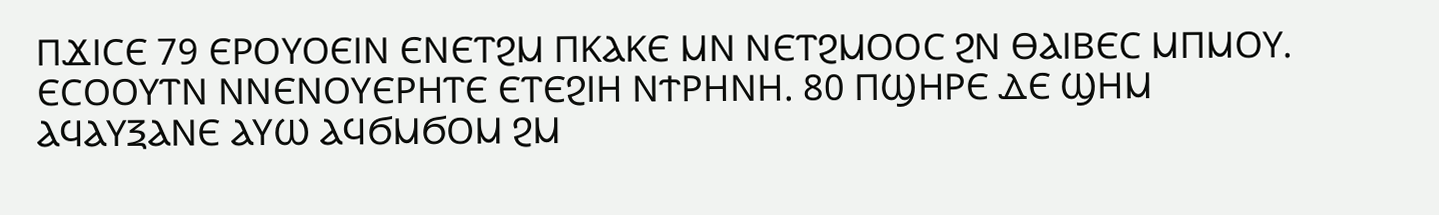ⲠϪⲒⲤⲈ 79 ⲈⲢⲞⲨⲞⲈⲒⲚ ⲈⲚⲈⲦϨⲘ ⲠⲔⲀⲔⲈ ⲘⲚ ⲚⲈⲦϨⲘⲞⲞⲤ ϨⲚ ⲐⲀⲒⲂⲈⲤ ⲘⲠⲘⲞⲨ. ⲈⲤⲞⲞⲨⲦⲚ ⲚⲚⲈⲚⲞⲨⲈⲢⲎⲦⲈ ⲈⲦⲈϨⲒⲎ ⲚϮⲢⲎⲚⲎ. 80 ⲠϢⲎⲢⲈ ⲆⲈ ϢⲎⲘ ⲀϤⲀⲨⲜⲀⲚⲈ ⲀⲨⲰ ⲀϤϬⲘϬⲞⲘ ϨⲘ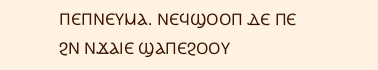ⲠⲈⲠⲚⲈⲨⲘⲀ. ⲚⲈϤϢⲞⲞⲠ ⲆⲈ ⲠⲈ ϨⲚ ⲚϪⲀⲒⲈ ϢⲀⲠⲈϨⲞⲞⲨ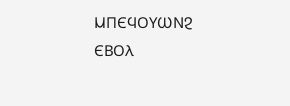ⲘⲠⲈϤⲞⲨⲰⲚϨ ⲈⲂⲞⲖ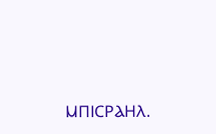ⲘⲠⲒⲤⲢⲀⲎⲖ.